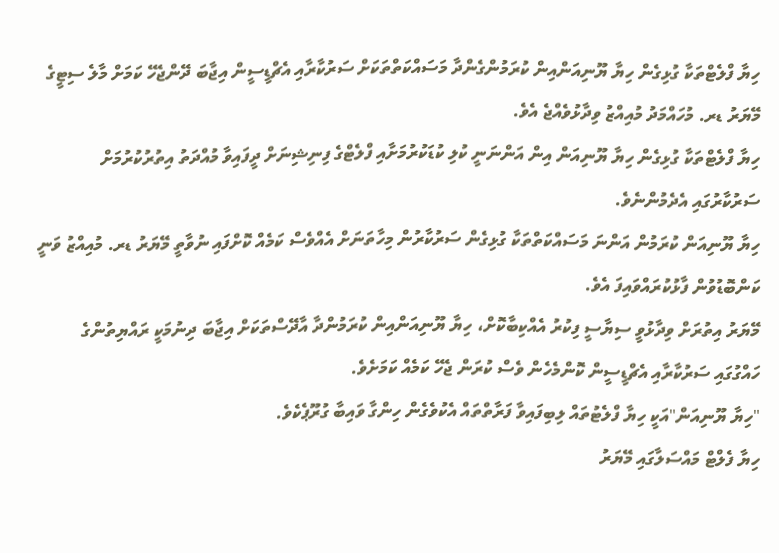ހިޔާ ފްލެޓްތަކާ ގުޅިގެން ހިޔާ ޔޫނިއަންއިން ކުރަމުންގެންދާ މަސައްކަތްތަކަށް ސަރުކާރާއި އެޗްޑީސީން އިޖާބަ ދޭންޖެހޭ ކަމަށް މާލެ ސިޓީގެ މޭޔަރު ޑރ. މުހައްމަދު މުއިއްޒު ވިދާޅުވެއްޖެ އެވެ.
ހިޔާ ފްލެޓްތަކާ ގުޅިގެން ހިޔާ ޔޫނިއަން އިން އަންނަނީ ކުލި ކުޑަކުރުމަށާއި ފްލެޓްގެ ފިނިޝިނަށް ދީފައިވާ މުއްދަތު އިތުރުކުރުމަށް ސަރުކާރުގައި އެދެމުންނެވެ.
ހިޔާ ޔޫނިއަން ކުރަމުން އަންނަ މަސައްކަތްތަކާ ގުޅިގެން ސަރުކާރުން މިހާތަނަށް އެއްވެސް ކަމެއް ކޮށްފައި ނުވާތީ މޭޔަރު ޑރ. މުއިއްޒު ވަނީ ކަންބޮޑުވުން ފާޅުކުރައްވައިފަ އެވެ.
މޭޔަރު އިތުރަށް ވިދާޅުވީ ސިޔާސީ ފިކުރު އެއްކިބާކޮށް، ހިޔާ ޔޫނިއަންއިން ކުރަމުންދާ އާދޭސްތަކަށް އިޖާބަ ދިނުމަކީ ރައްޔިތުންގެ ހައްގުގައި ސަރުކާރާއި އެޗްޑީސީން ކޮންމެހެން ވެސް ކުރަން ޖެހޭ ކަމެއް ކަމަށެވެ.
"ހިޔާ ޔޫނިއަން"އަކީ ހިޔާ ފްލެޓުތައް ލިބިފައިވާ ފަރާތްތައް އެކުވެގެން ހިންގާ ވައިބާ ގުރޫޕެކެވެ.
ހިޔާ ފެލްޓް މައްސަލާގައި މޭޔަރު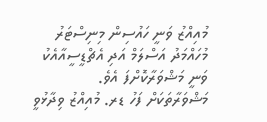މުއިއްޒު ވަނީ ހައުސިން މިނިސްޓަރު މުހައްމަދު އަސްލަމް އަދި އެޗްޑީސީއާއެކު ވަނީ މަޝްވަރާކޮށްފަ އެވެ.
މަޝްވަރާތަކަށް ފަހު ޑރ. މުއިއްޒު ވިދާޅުވީ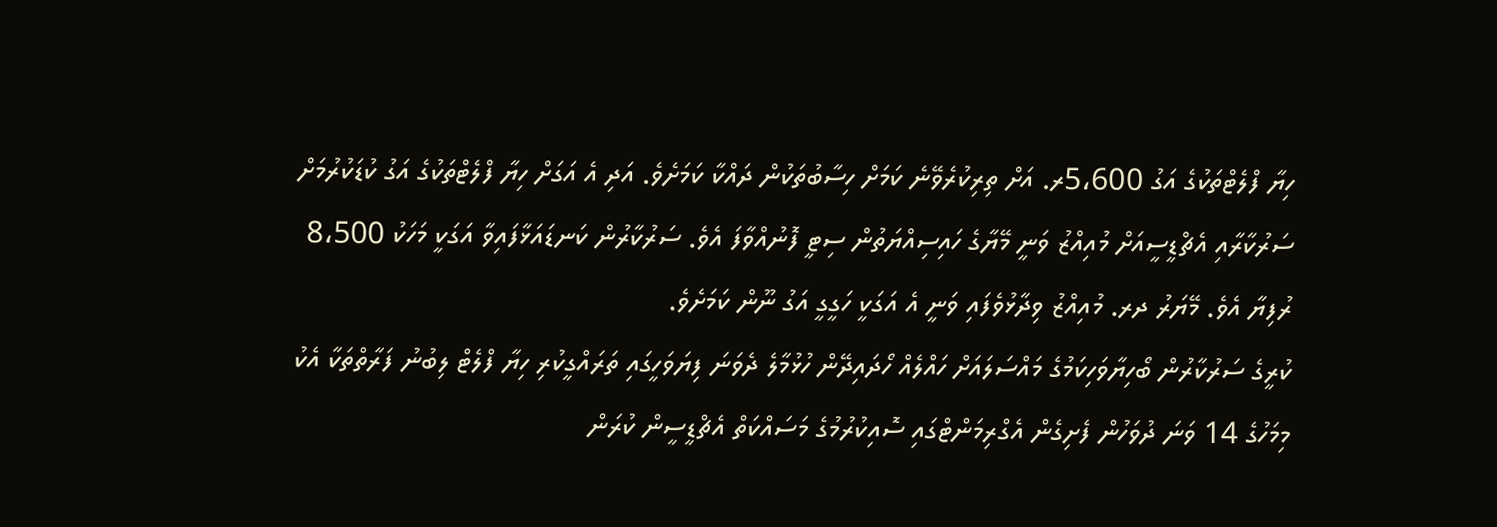ހިޔާ ފްލެޓްތަކުގެ އަގު 5،600ރ. އަށް ތިރިކުރެވޭނެ ކަމަށް ހިސާބުތަކުން ދައްކާ ކަމަށެވެ. އަދި އެ އަގަށް ހިޔާ ފްލެޓްތަކުގެ އަގު ކުޑަކުރުމަށް ސަރުކާރާއި އެޗްޑީސީއަށް މުއިއްޒު ވަނީ މޭޔާގެ ހައިސިއްޔަތުން ސިޓީ ފޮނުއްވާފަ އެވެ. ސަރުކާރުން ކަނޑައަޅާފައިވާ އަގަކީ މަހަކު 8،500 ރުފިޔާ އެވެ. މޭޔަރު ދރ. މުއިއްޒު ވިދާޅުވެފައި ވަނީ އެ އަގަކީ ހަގީގީ އަގު ނޫން ކަމަށެވެ.
ކުރީގެ ސަރުކާރުން ބޯހިޔާވަހިކަމުގެ މައްސަލައަށް ހައްލެއް ހޯދައިދޭން ހުޅުމާލެ ދެވަނަ ފިޔަވަހީގައި ތަރައްގީކުރި ހިޔާ ފްލެޓް ލިބުނު ފަރާތްތަކާ އެކު މިމަހުގެ 14 ވަނަ ދުވަހުން ފެށިގެން އެގްރިމަންޓްގައި ސޮއިކުރުމުގެ މަސައްކަތް އެޗްޑީސީން ކުރަން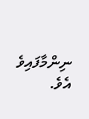ނިންމާފައިވެ އެވެ.